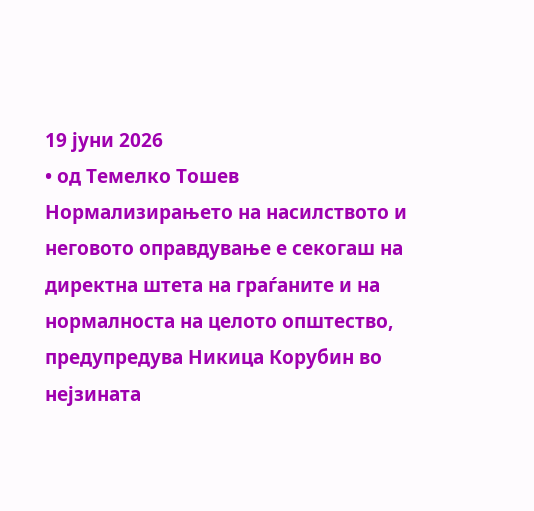19 јуни 2026
• од Темелко Тошев
Нормализирањето на насилството и неговото оправдување е секогаш на директна штета на граѓаните и на нормалноста на целото општество, предупредува Никица Корубин во нејзината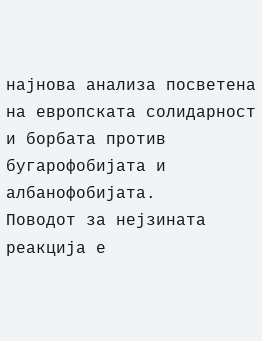најнова анализа посветена на европската солидарност и борбата против бугарофобијата и албанофобијата.
Поводот за нејзината реакција е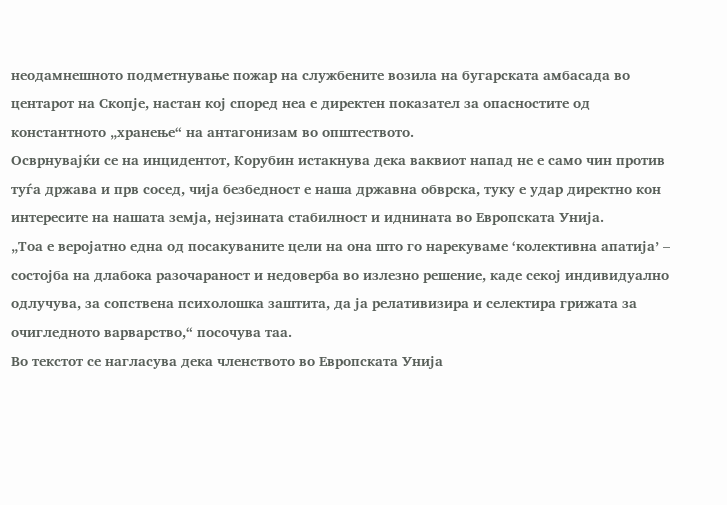неодамнешното подметнување пожар на службените возила на бугарската амбасада во центарот на Скопје, настан кој според неа е директен показател за опасностите од константното „хранење“ на антагонизам во општеството.
Осврнувајќи се на инцидентот, Корубин истакнува дека ваквиот напад не е само чин против туѓа држава и прв сосед, чија безбедност е наша државна обврска, туку е удар директно кон интересите на нашата земја, нејзината стабилност и иднината во Европската Унија.
„Тоа е веројатно една од посакуваните цели на она што го нарекуваме ‘колективна апатија’ – состојба на длабока разочараност и недоверба во излезно решение, каде секој индивидуално одлучува, за сопствена психолошка заштита, да ја релативизира и селектира грижата за очигледното варварство,“ посочува таа.
Во текстот се нагласува дека членството во Европската Унија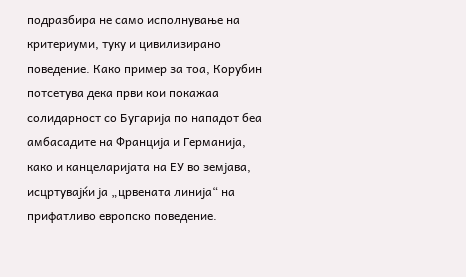подразбира не само исполнување на критериуми, туку и цивилизирано поведение. Како пример за тоа, Корубин потсетува дека први кои покажаа солидарност со Бугарија по нападот беа амбасадите на Франција и Германија, како и канцеларијата на ЕУ во земјава, исцртувајќи ја „црвената линија“ на прифатливо европско поведение.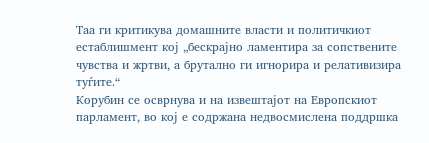Таа ги критикува домашните власти и политичкиот естаблишмент кој „бескрајно ламентира за сопствените чувства и жртви, а брутално ги игнорира и релативизира туѓите.“
Корубин се осврнува и на извештајот на Европскиот парламент, во кој е содржана недвосмислена поддршка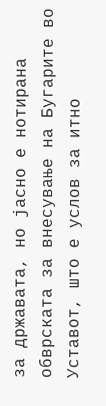за државата, но јасно е нотирана обврската за внесување на Бугарите во Уставот, што е услов за итно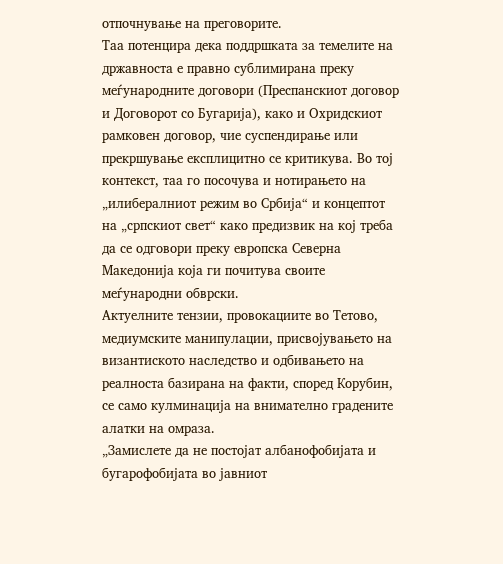отпочнување на преговорите.
Таа потенцира дека поддршката за темелите на државноста е правно сублимирана преку меѓународните договори (Преспанскиот договор и Договорот со Бугарија), како и Охридскиот рамковен договор, чие суспендирање или прекршување експлицитно се критикува. Во тој контекст, таа го посочува и нотирањето на „илибералниот режим во Србија“ и концептот на „српскиот свет“ како предизвик на кој треба да се одговори преку европска Северна Македонија која ги почитува своите меѓународни обврски.
Актуелните тензии, провокациите во Тетово, медиумските манипулации, присвојувањето на византиското наследство и одбивањето на реалноста базирана на факти, според Корубин, се само кулминација на внимателно градените алатки на омраза.
„Замислете да не постојат албанофобијата и бугарофобијата во јавниот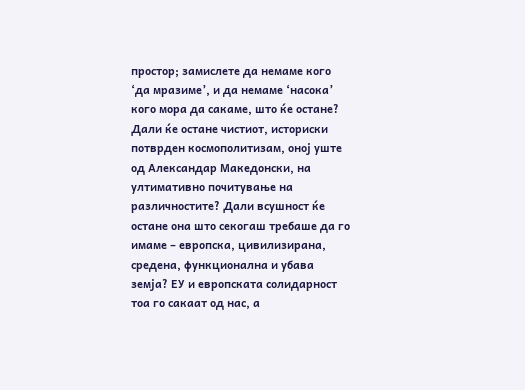простор; замислете да немаме кого ‘да мразиме’, и да немаме ‘насока’ кого мора да сакаме, што ќе остане? Дали ќе остане чистиот, историски потврден космополитизам, оној уште од Александар Македонски, на ултимативно почитување на различностите? Дали всушност ќе остане она што секогаш требаше да го имаме – европска, цивилизирана, средена, функционална и убава земја? ЕУ и европската солидарност тоа го сакаат од нас, а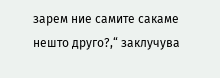зарем ние самите сакаме нешто друго?,“ заклучува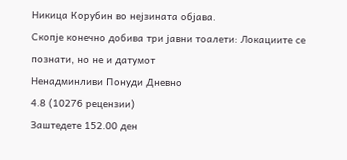Никица Корубин во нејзината објава.
Скопје конечно добива три јавни тоалети: Локациите се познати, но не и датумот
Ненадминливи Понуди Дневно
4.8 (10276 рецензии)
Заштедете 152.00 ден